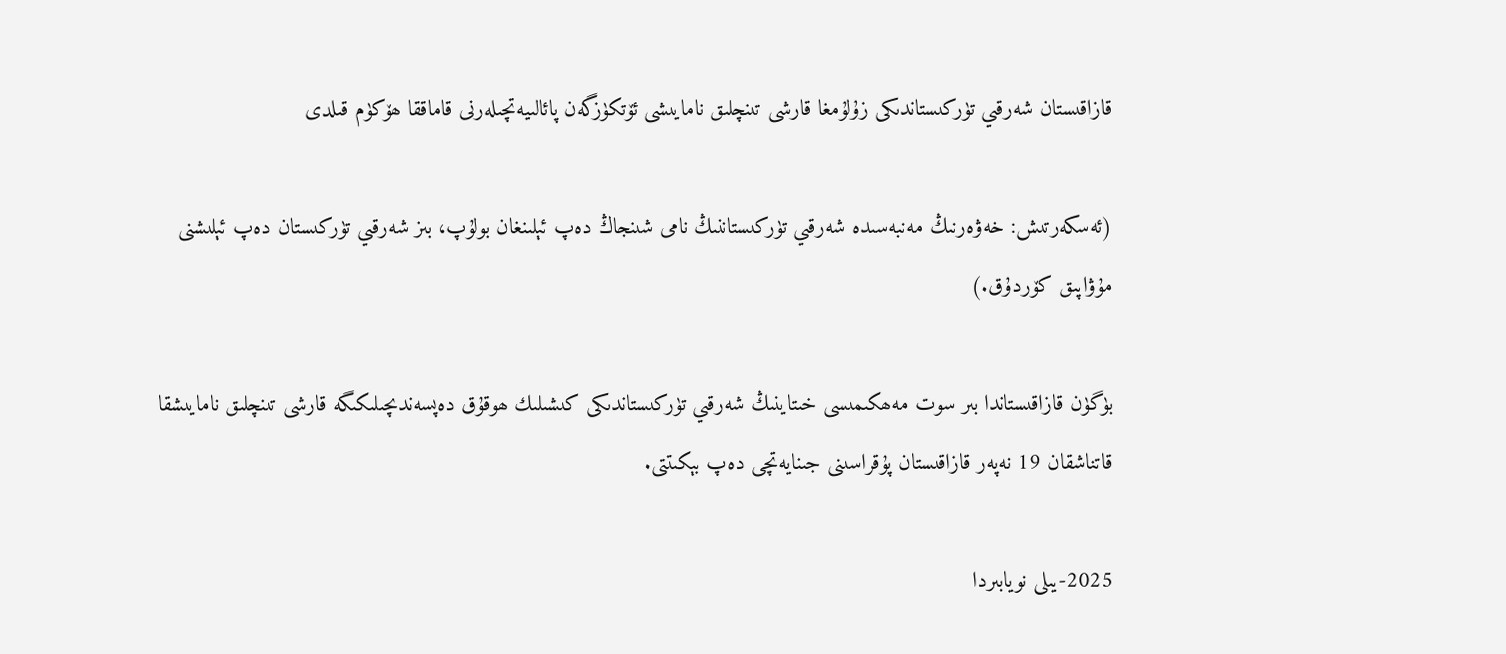قازاقىستان شەرقىي تۈركىستاندىكى زۇلۇمغا قارشى تىنچلىق نامايىشى ئۆتكۈزگەن پائالىيەتچىلەرنى قاماققا ھۆكۈم قىلدى

(ئەسكەرتىش: خەۋەرنىڭ مەنبەسىدە شەرقىي تۈركىستاننىڭ نامى شىنجاڭ دەپ ئېلىنغان بولۇپ، بىز شەرقىي تۈركىستان دەپ ئېلىشنى مۇۋاپىق كۆردۇق.)

بۈگۈن قازاقىستاندا بىر سوت مەھكىمىسى خىتاينىڭ شەرقىي تۈركىستاندىكى كىشىلىك ھوقۇق دەپسەندىچىلىكىگە قارشى تىنچلىق نامايىشقا قاتناشقان 19 نەپەر قازاقىستان پۇقراسىنى جىنايەتچى دەپ بېكىتتى.

2025-يىلى نويابىردا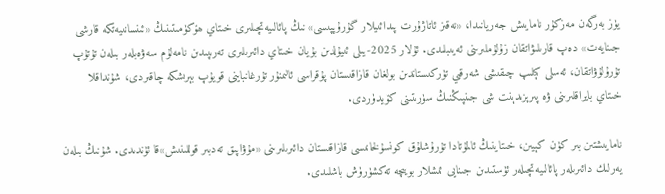يۈز بەرگەن مەزكۇر نامايىش جەريانىدا، «نەقىز ئاتاژۇرت پىدائىيلار گۇرۇپپىسى» نىڭ پائالىيەتچىلىرى خىتاي ھۆكۈمىتىنىڭ «ئىنسانىيەتكە قارشى جىنايەت» دەپ قارىلىۋاتقان زۇلۇملىرىنى ئەيىبلىدى. ئۇلار 2025-يىلى ئىيۇلدىن بۇيان خىتاي دائىرىلىرى تەرىپىدىن نامەلۇم سەۋەبلەر بىلەن تۇتۇپ تۇرۇلۇۋاتقان، ئەسلى كېلىپ چىقىشى شەرقىي تۈركىستاندىن بولغان قازاقىستان پۇقراسى ئالىمنۇر تۇرغانباينى قويۇپ بېرىشكە چاقىردى، شۇنداقلا خىتاي بايراقلىرىنى ۋە پىرېزىدېنت شى جىنپىڭنىڭ سۈرىتىنى كۆيدۈردى.

نامايىشتىن بىر كۈن كېيىن، خىتاينىڭ ئالمۇتادا تۇرۇشلۇق كونسۇلخانىسى قازاقىستان دائىرىلىرىنى «مۇۋاپىق تەدبىر قوللىنىش»قا ئۈندىدى. شۇنىڭ بىلەن يەرلىك دائىرىلەر پائالىيەتچىلەر ئۈستىدىن جىنايى ئىشلار بويىچە تەكشۈرۈش باشلىدى.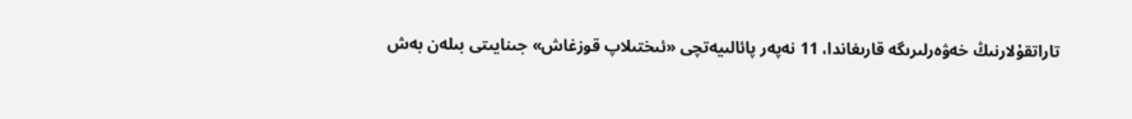تاراتقۇلارنىڭ خەۋەرلىرىگە قارىغاندا، 11 نەپەر پائالىيەتچى «ئىختىلاپ قوزغاش» جىنايىتى بىلەن بەش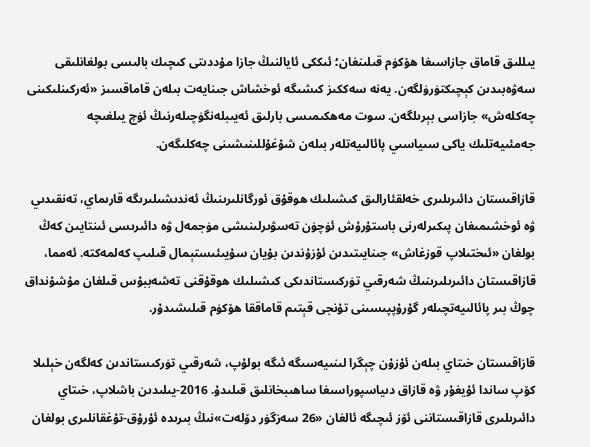يىللىق قاماق جازاسىغا ھۆكۈم قىلىنغان؛ ئىككى ئايالنىڭ جازا مۇددىتى كىچىك بالىسى بولغانلىقى سەۋەبىدىن كېچىكتۈرۈلگەن. يەنە سەككىز كىشىگە ئوخشاش جىنايەت بىلەن قاماقسىز «ئەركىنلىكىنى چەكلەش» جازاسى بېرىلگەن. سوت مەھكىمىسى بارلىق ئەيىبلەنگۈچىلەرنىڭ ئۈچ يىلغىچە جەمئىيەتلىك ياكى سىياسىي پائالىيەتلەر بىلەن شۇغۇللىنىشىنى چەكلىگەن.

قازاقىستان دائىرىلىرى خەلقئارالىق كىشىلىك ھوقۇق ئورگانلىرىنىڭ ئەندىشىلىرىگە قارىماي، تەنقىدىي ۋە ئوخشىمىغان پىكىرلەرنى باستۇرۇش ئۈچۈن تەسۋىرلىنىشى مۈجمەل ۋە دائىرىسى ئىنتايىن كەڭ بولغان «ئىختىلاپ قوزغاش» جىنايىتىدىن ئۇزۇندىن بۇيان سۇيىئىستېمال قىلىپ كەلمەكتە. ئەمما، قازاقىستان دائىرىلىرىنىڭ شەرقىي تۈركىستاندىكى كىشىلىك ھوقۇقنى تەشەببۇس قىلغان مۇشۇنداق چوڭ بىر پائالىيەتچىلەر گۇرۇپپىسىنى تۇنجى قېتىم قاماققا ھۆكۈم قىلىشىدۇر.

قازاقىستان خىتاي بىلەن ئۇزۇن چېگرا لىنىيەسىگە ئىگە بولۇپ، شەرقىي تۈركىستاندىن كەلگەن خېلىلا كۆپ ساندا ئۇيغۇر ۋە قازاق دىياسپوراسىغا ساھىبخانلىق قىلىدۇ. 2016-يىلىدىن باشلاپ، خىتاي دائىرىلىرى قازاقىستاننى ئۆز ئىچىگە ئالغان «26 سەزگۈر دۆلەت»نىڭ بىرىدە ئۇرۇق-تۇغقانلىرى بولغان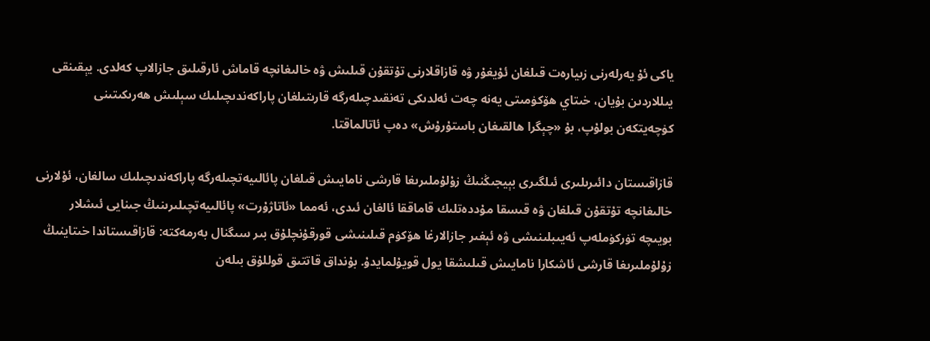ياكى ئۇ يەرلەرنى زىيارەت قىلغان ئۇيغۇر ۋە قازاقلارنى تۇتقۇن قىلىش ۋە خالىغانچە قاماش ئارقىلىق جازالاپ كەلدى. يېقىنقى يىللاردىن بۇيان، خىتاي ھۆكۈمىتى يەنە چەت ئەلدىكى تەنقىدچىلەرگە قارىتىلغان پاراكەندىچىلىك سېلىش ھەرىكىتىنى كۈچەيتكەن بولۇپ، بۇ «چېگرا ھالقىغان باستۇرۇش» دەپ ئاتالماقتا.

قازاقىستان دائىرىلىرى ئىلگىرى بېيجىڭنىڭ زۇلۇملىرىغا قارشى نامايىش قىلغان پائالىيەتچىلەرگە پاراكەندىچىلىك سالغان، ئۇلارنى خالىغانچە تۇتقۇن قىلغان ۋە قىسقا مۇددەتلىك قاماققا ئالغان ئىدى، ئەمما «ئاتاژۇرت» پائالىيەتچىلىرىنىڭ جىنايى ئىشلار بويىچە تۈركۈملەپ ئەيىبلىنىشى ۋە ئېغىر جازالارغا ھۆكۈم قىلىنىشى قورقۇنچلۇق بىر سىگنال بەرمەكتە: قازاقىستاندا خىتاينىڭ زۇلۇملىرىغا قارشى ئاشكارا نامايىش قىلىشقا يول قويۇلمايدۇ. بۇنداق قاتتىق قوللۇق بىلەن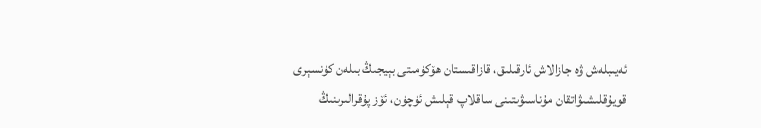ئەيىبلەش ۋە جازالاش ئارقىلىق، قازاقىستان ھۆكۈمىتى بېيجىڭ بىلەن كۈنسېرى قويۇقلىشىۋاتقان مۇناسىۋىتىنى ساقلاپ قېلىش ئۈچۈن، ئۆز پۇقرالىرىنىڭ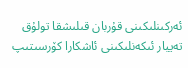ئەركىنلىكىنى قۇربان قىلىشقا تولۇق تەييار ئىكەنلىكىنى ئاشكارا كۆرسىتىپ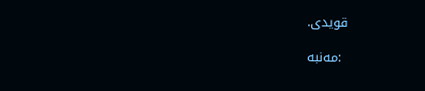قويدى.

مەنبە: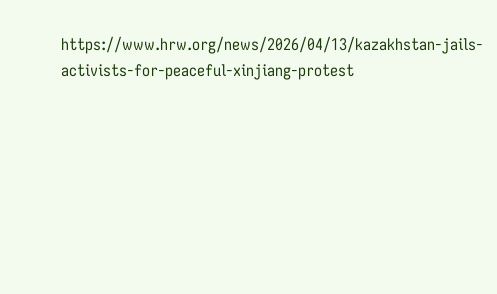https://www.hrw.org/news/2026/04/13/kazakhstan-jails-activists-for-peaceful-xinjiang-protest